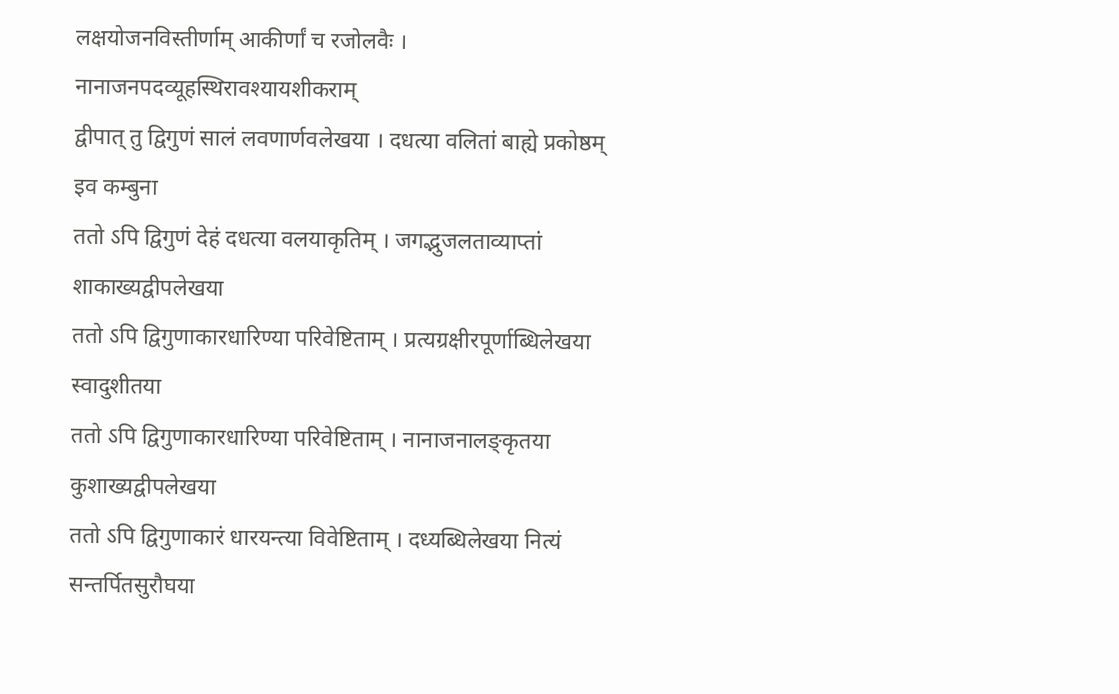लक्षयोजनविस्तीर्णाम् आकीर्णां च रजोलवैः । नानाजनपदव्यूहस्थिरावश्यायशीकराम्
द्वीपात् तु द्विगुणं सालं लवणार्णवलेखया । दधत्या वलितां बाह्ये प्रकोष्ठम् इव कम्बुना
ततो ऽपि द्विगुणं देहं दधत्या वलयाकृतिम् । जगद्भुजलताव्याप्तां शाकाख्यद्वीपलेखया
ततो ऽपि द्विगुणाकारधारिण्या परिवेष्टिताम् । प्रत्यग्रक्षीरपूर्णाब्धिलेखया स्वादुशीतया
ततो ऽपि द्विगुणाकारधारिण्या परिवेष्टिताम् । नानाजनालङ्कृतया कुशाख्यद्वीपलेखया
ततो ऽपि द्विगुणाकारं धारयन्त्या विवेष्टिताम् । दध्यब्धिलेखया नित्यं सन्तर्पितसुरौघया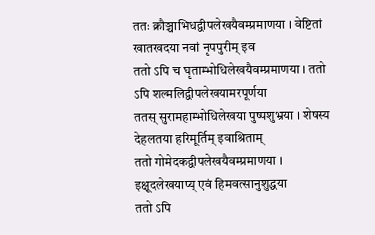ततः क्रौञ्चाभिधद्वीपलेखयैवम्प्रमाणया । वेष्टितां खातखदया नवां नृपपुरीम् इव
ततो ऽपि च घृताम्भोधिलेखयैवम्प्रमाणया । ततो ऽपि शल्मलिद्वीपलेखयामरपूर्णया
ततस् सुरामहाम्भोधिलेखया पुष्पशुभ्रया । शेषस्य देहलतया हरिमूर्तिम् इवाश्रिताम्
ततो गोमेदकद्वीपलेखयैवम्प्रमाणया । इक्षूदलेखयाप्य् एवं हिमवत्सानुशुद्धया
ततो ऽपि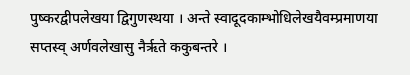पुष्करद्वीपलेखया द्विगुणस्थया । अन्ते स्वादूदकाम्भोधिलेखयैवम्प्रमाणया
सप्तस्व् अर्णवलेखासु नैरृते ककुबन्तरे ।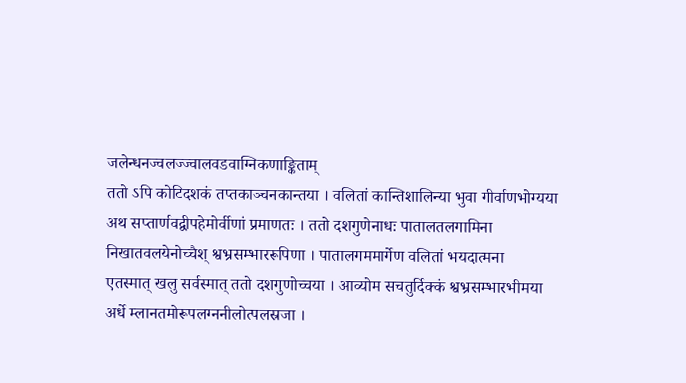जलेन्धनज्वलज्ज्वालवडवाग्निकणाङ्किताम्
ततो ऽपि कोटिदशकं तप्तकाञ्चनकान्तया । वलितां कान्तिशालिन्या भुवा गीर्वाणभोग्यया
अथ सप्तार्णवद्वीपहेमोर्वीणां प्रमाणतः । ततो दशगुणेनाधः पातालतलगामिना
निखातवलयेनोच्चैश् श्वभ्रसम्भाररूपिणा । पातालगममार्गेण वलितां भयदात्मना
एतस्मात् खलु सर्वस्मात् ततो दशगुणोच्चया । आव्योम सचतुर्दिक्कं श्वभ्रसम्भारभीमया
अर्धे म्लानतमोरूपलग्ननीलोत्पलस्रजा ।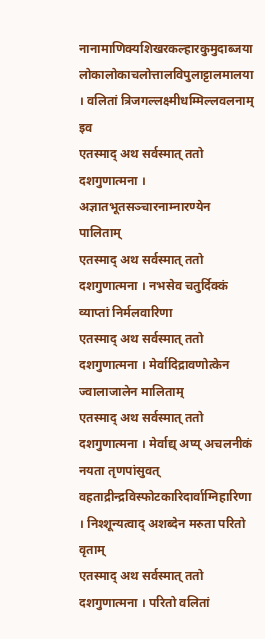नानामाणिक्यशिखरकल्हारकुमुदाब्जया
लोकालोकाचलोत्तालविपुलाट्टालमालया । वलितां त्रिजगल्लक्ष्मीधम्मिल्लवलनाम् इव
एतस्माद् अथ सर्वस्मात् ततो दशगुणात्मना । अज्ञातभूतसञ्चारनाम्नारण्येन पालिताम्
एतस्माद् अथ सर्वस्मात् ततो दशगुणात्मना । नभसेव चतुर्दिक्कं व्याप्तां निर्मलवारिणा
एतस्माद् अथ सर्वस्मात् ततो दशगुणात्मना । मेर्वादिद्रावणोत्केन ज्वालाजालेन मालिताम्
एतस्माद् अथ सर्वस्मात् ततो दशगुणात्मना । मेर्वाद्य् अप्य् अचलनीकं नयता तृणपांसुवत्
वहताद्रीन्द्रविस्फोटकारिदार्वाग्निहारिणा । निश्शून्यत्वाद् अशब्देन मरुता परितो वृताम्
एतस्माद् अथ सर्वस्मात् ततो दशगुणात्मना । परितो वलितां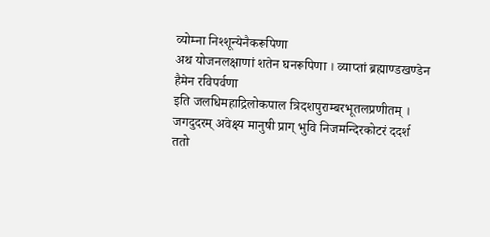व्योम्ना निश्शून्येनैकरूपिणा
अथ योजनलक्षाणां शतेन घनरूपिणा । व्याप्तां ब्रह्माण्डखण्डेन हैमेन रविपर्वणा
इति जलधिमहाद्रिलोकपाल त्रिदशपुराम्बरभूतलप्रणीतम् । जगदुदरम् अवेक्ष्य मानुषी प्राग् भुवि निजमन्दिरकोटरं ददर्श
ततो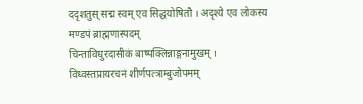ददृशतुस् सद्म स्वम् एव सिद्धयोषितौ । अदृश्ये एव लोकस्य मण्डपं ब्राह्मणास्पदम्
चिन्ताविधुरदासीकं बाष्पक्लिन्नाङ्गनामुखम् । विध्वस्तप्रायरचनं शीर्णपत्त्राम्बुजोपमम्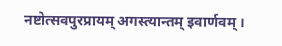नष्टोत्सवपुरप्रायम् अगस्त्यान्तम् इवार्णवम् ।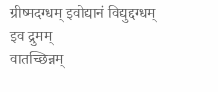ग्रीष्मदग्धम् इवोद्यानं विद्युद्दग्धम् इव द्रुमम्
वातच्छिन्नम्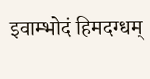इवाम्भोदं हिमदग्धम्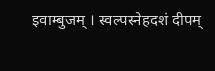इवाम्बुजम् । स्वल्पस्नेहदशं दीपम्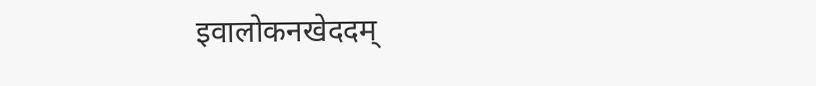इवालोकनखेददम्